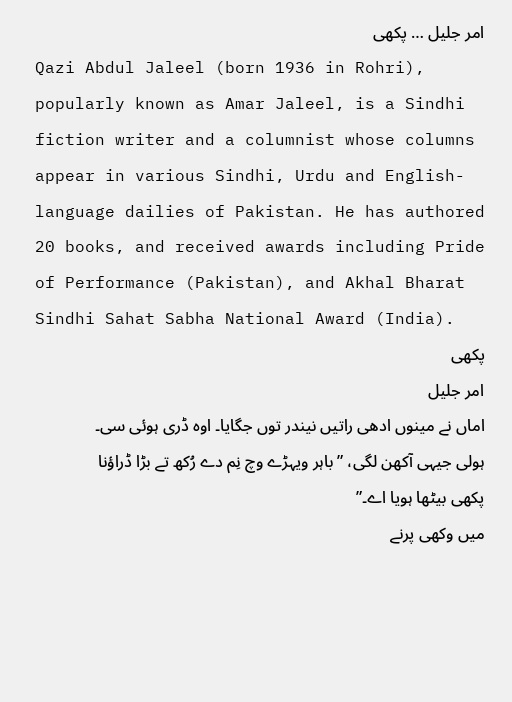امر جلیل … پکھی
Qazi Abdul Jaleel (born 1936 in Rohri), popularly known as Amar Jaleel, is a Sindhi fiction writer and a columnist whose columns appear in various Sindhi, Urdu and English-language dailies of Pakistan. He has authored 20 books, and received awards including Pride of Performance (Pakistan), and Akhal Bharat Sindhi Sahat Sabha National Award (India).
پکھی
امر جلیل
اماں نے مینوں ادھی راتیں نیندر توں جگایا۔ اوہ ڈری ہوئی سی۔ ہولی جیہی آکھن لگی، ”باہر ویہڑے وچ نِم دے رُکھ تے بڑا ڈراؤنا پکھی بیٹھا ہویا اے۔”
میں وکھی پرنے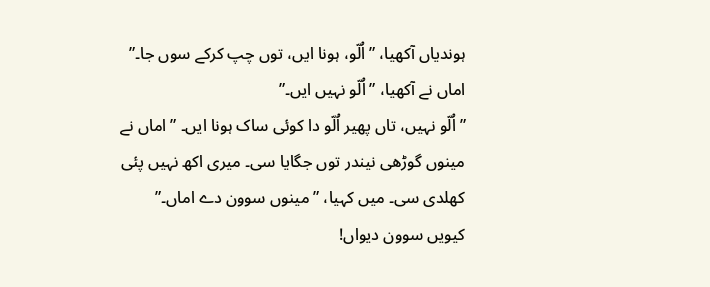ہوندیاں آکھیا، ” اُلّو، ہونا ایں، توں چپ کرکے سوں جا۔”
اماں نے آکھیا، ”اُلّو نہیں ایں۔”
”اُلّو نہیں، تاں پھیر اُلّو دا کوئی ساک ہونا ایں۔ ” اماں نے مینوں گوڑھی نیندر توں جگایا سی۔ میری اکھ نہیں پئی کھلدی سی۔ میں کہیا، ”مینوں سوون دے اماں۔”
کیویں سوون دیواں!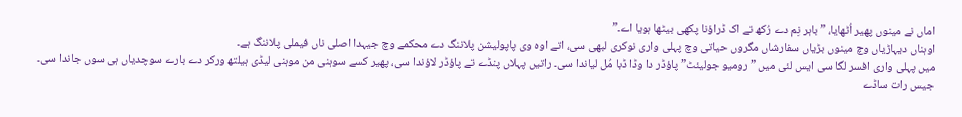اماں نے مینوں پھیر اُٹھایا، ” باہر نِم دے رُکھ تے اک ڈراؤنا پکھی بیٹھا ہویا اے۔”
اوہناں دیہاڑیاں وچ مینوں بڑیاں سفارشاں مگروں حیاتی وچ پہلی واری نوکری لبھی سی، اتے اوہ وی پاپولیشن پلاننگ دے محکمے وچ جیہدا اصلی ناں فیملی پلاننگ ہے۔
میں پہلی واری افسر لگا سی ایس لئی میں ”رومیو جولیئٹ” پاؤڈر دا وڈا ڈبا مُل لیاندا سی۔ راتیں پہلاں پنڈے تے پاؤڈر لاؤندا سی، پھیر کسے سوہنی من موہنی لیڈی ہیلتھ ورکر دے بارے سوچدیاں ہی سوں جاندا سی۔
جیس رات ساڈے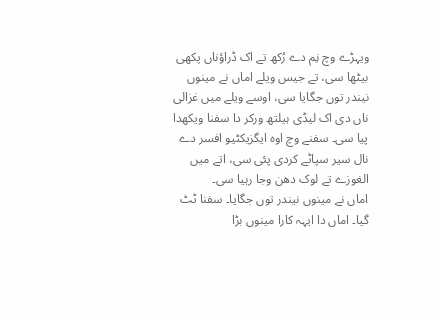ویہڑے وچ نِم دے رُکھ تے اک ڈراؤناں پکھی بیٹھا سی، تے جیس ویلے اماں نے مینوں نیندر توں جگایا سی، اوسے ویلے میں غزالی ناں دی اک لیڈی ہیلتھ ورکر دا سفنا ویکھدا پیا سی۔ سفنے وچ اوہ ایگزیکٹیو افسر دے نال سیر سپاٹے کردی پئی سی، اتے میں الغوزے تے لوک دھن وجا رہیا سی۔
اماں نے مینوں نیندر توں جگایا۔ سفنا ٹٹ گیا۔ اماں دا ایہہ کارا مینوں بڑا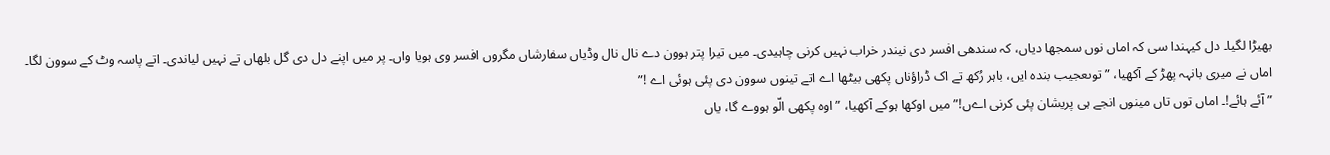بھیڑا لگیا۔ دل کیہندا سی کہ اماں نوں سمجھا دیاں، کہ سندھی افسر دی نیندر خراب نہیں کرنی چاہیدی۔ میں تیرا پتر ہوون دے نال نال وڈیاں سفارشاں مگروں افسر وی ہویا واں۔ پر میں اپنے دل دی گل بلھاں تے نہیں لیاندی۔ اتے پاسہ وٹ کے سوون لگا۔
اماں نے میری بانہہ پھڑ کے آکھیا، ” توںعجیب بندہ ایں، باہر رُکھ تے اک ڈراؤناں پکھی بیٹھا اے اتے تینوں سوون دی پئی ہوئی اے !”
” آئے ہائے!۔ اماں توں تاں مینوں انجے ہی پریشان پئی کرنی اےں!” میں اوکھا ہوکے آکھیا، ” اوہ پکھی الّو ہووے گا، یاں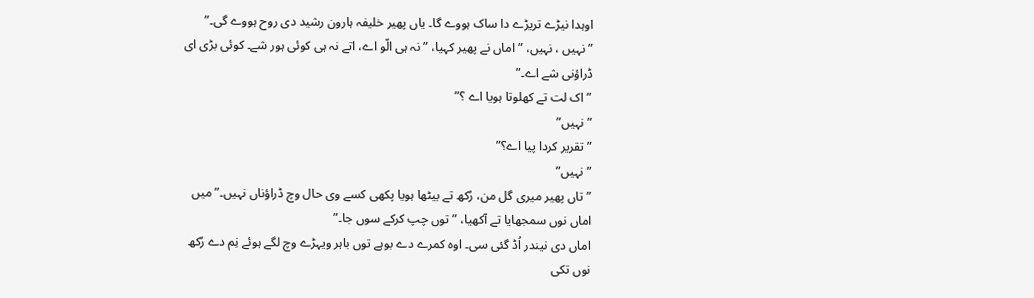اوہدا نیڑے تریڑے دا ساک ہووے گا۔ یاں پھیر خلیفہ ہارون رشید دی روح ہووے گی۔”
” نہیں ، نہیں، ” اماں نے پھیر کہیا، ” نہ ہی الّو اے، اتے نہ ہی کوئی ہور شے۔ کوئی بڑی ای ڈراؤنی شے اے۔”
” اک لت تے کھلوتا ہویا اے ؟”
”نہیں”
”تقریر کردا پیا اے؟”
”نہیں”
” تاں پھیر میری گل من، رُکھ تے بیٹھا ہویا پکھی کسے وی حال وچ ڈراؤناں نہیں۔” میں اماں نوں سمجھایا تے آکھیا، ” توں چپ کرکے سوں جا۔”
اماں دی نیندر اُڈ گئی سی۔ اوہ کمرے دے بوہے توں باہر ویہڑے وچ لگے ہوئے نِم دے رُکھ نوں تکی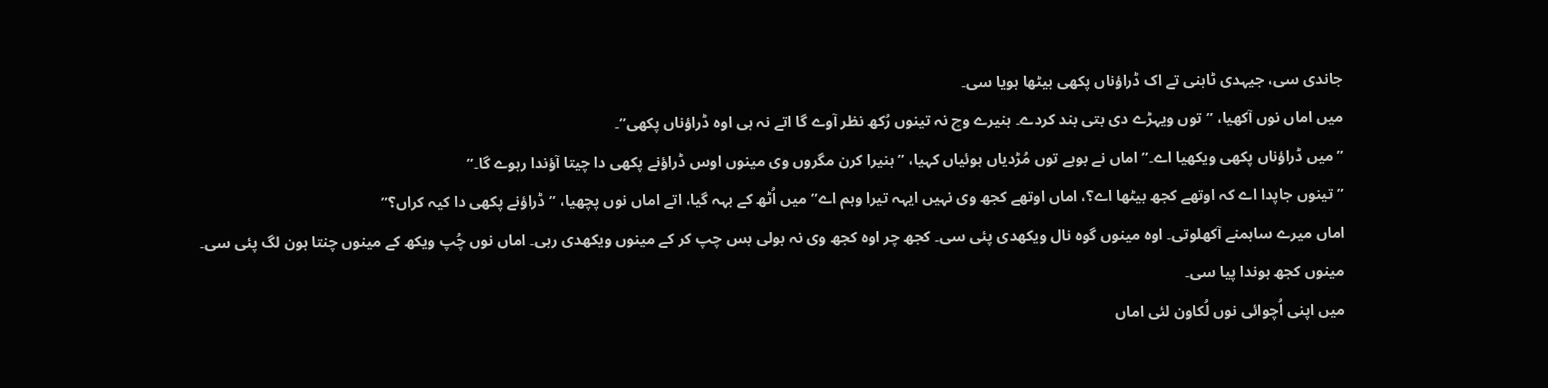جاندی سی، جیہدی ٹاہنی تے اک ڈراؤناں پکھی بیٹھا ہویا سی۔
میں اماں نوں آکھیا، ”توں ویہڑے دی بتی بند کردے۔ ہنیرے وچ نہ تینوں رُکھ نظر آوے گا اتے نہ ہی اوہ ڈراؤناں پکھی”۔
”میں ڈراؤناں پکھی ویکھیا اے۔” اماں نے بوہے توں مُڑدیاں ہوئیاں کہیا، ” ہنیرا کرن مگروں وی مینوں اوس ڈراؤنے پکھی دا چیتا آؤندا رہوے گا۔”
” تینوں جاپدا اے کہ اوتھے کجھ بیٹھا اے؟، اماں اوتھے کجھ وی نہیں ایہہ تیرا وہم اے” میں اُٹھ کے بہہ گیا، اتے اماں نوں پچھیا، ”ڈراؤنے پکھی دا کیہ کراں؟”
اماں میرے ساہمنے آکھلوتی۔ اوہ مینوں گوہ نال ویکھدی پئی سی۔ کجھ چر اوہ کجھ وی نہ بولی بس چپ کر کے مینوں ویکھدی رہی۔ اماں نوں چُپ ویکھ کے مینوں چنتا ہون لگ پئی سی۔ مینوں کجھ ہوندا پیا سی۔
میں اپنی اُچوائی نوں لُکاون لئی اماں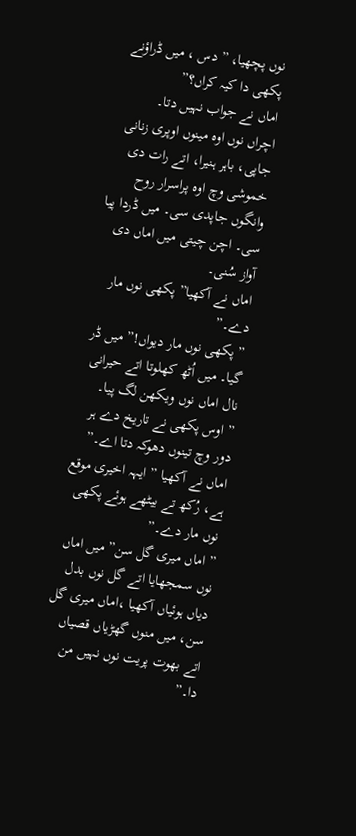نوں پچھیا، ” دس ، میں ڈراؤنے پکھی دا کیہ کراں؟”
اماں نے جواب نہیں دتا۔
اچراں نوں اوہ مینوں اوپری زنانی جاپی، باہر ہنیرا، اتے رات دی خموشی وچ اوہ پراسرار روح وانگوں جاپدی سی۔ میں ڈردا پیا سی۔ اچن چیتی میں اماں دی آواز سُنی۔
اماں نے آکھیا” پکھی نوں مار دے۔”
” پکھی نوں مار دیواں!” میں ڈر گیا۔ میں اُٹھ کھلوتا اتے حیرانی نال اماں نوں ویکھن لگ پیا۔
” اوس پکھی نے تاریخ دے ہر دور وچ تینوں دھوکہ دتا اے۔” اماں نے آکھیا ” ایہہ اخیری موقع ہے، رُکھ تے بیٹھے ہوئے پکھی نوں مار دے۔”
” اماں میری گل سن” میں اماں نوں سمجھایا اتے گل نوں بدل دیاں ہوئیاں آکھیا ،اماں میری گل سن، میں منوں گھڑیاں قصیاں اتے بھوت پریت نوں نہیں من دا۔”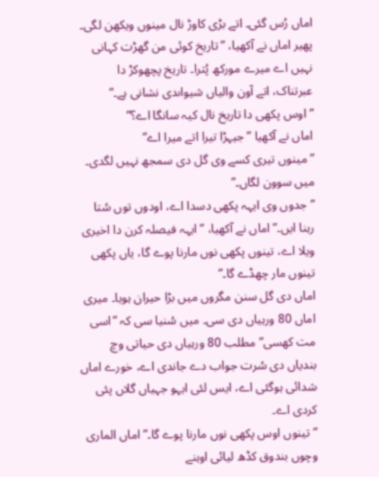اماں رُس گئی۔ اتے بڑی کاوڑ نال مینوں ویکھن لگی۔
پھیر اماں نے آکھیا، ” تاریخ کوئی من گھڑت کہانی نہیں اے میرے مورکھ پُترا۔ تاریخ پچھوکڑ دا عبرتناک، اتے آون والیاں شیواںدی نشانی ہے۔”
” اوس پکھی دا تاریخ نال کیہ سانگا اے؟”
اماں نے آکھیا ” جیہڑا تیرا اتے میرا اے”
”مینوں تیری کسے وی گل دی سمجھ نہیں لگدی۔ میں سوون لگاں۔”
” جدوں وی ایہہ پکھی دسدا اے، اودوں توں سُتا رہنا ایں۔” اماں نے آکھیا، ” ایہہ فیصلہ کرن دا اخیری ویلا اے، تینوں پکھی نوں مارنا پوے گا، یاں پکھی تینوں مار چھڈے گا۔”
اماں دی گل سنن مگروں میں بڑا حیران ہویا۔ میری اماں 80 ورہیاں دی سی۔ میں سُنیا سی کہ ”اسی مت کھسی” مطلب 80 ورہیاں دی حیاتی وچ بندیاں دی سُرت جواب دے جاندی اے، خورے اماں شدائی ہوگئی اے، ایس لئی ایہو جہیاں گلاں پئی کردی اے۔
” تینوں اوس پکھی نوں مارنا پوے گا۔” اماں الماری وچوں بندوق کڈھ لیائی اوہنے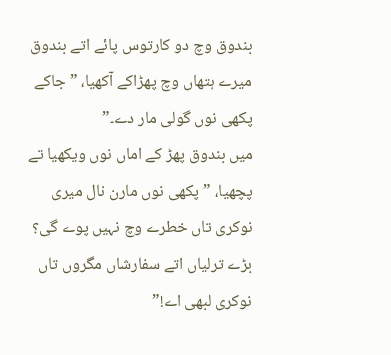بندوق وچ دو کارتوس پائے اتے بندوق میرے ہتھاں وچ پھڑاکے آکھیا، ”جاکے پکھی نوں گولی مار دے۔”
میں بندوق پھڑ کے اماں نوں ویکھیا تے پچھیا، ” پکھی نوں مارن نال میری نوکری تاں خطرے وچ نہیں پوے گی؟ بڑے ترلیاں اتے سفارشاں مگروں تاں نوکری لبھی اے!”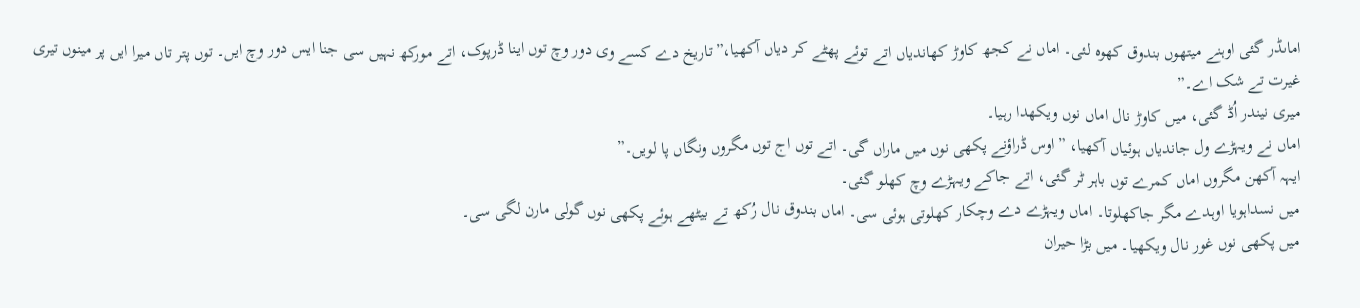اماںڈر گئی اوہنے میتھوں بندوق کھوہ لئی۔ اماں نے کجھ کاوڑ کھاندیاں اتے توئے پھٹے کر دیاں آکھیا،”تاریخ دے کسے وی دور وچ توں اینا ڈرپوک، اتے مورکھ نہیں سی جنا ایس دور وچ ایں۔ توں پتر تاں میرا ایں پر مینوں تیری غیرت تے شک اے۔”
میری نیندر اُڈ گئی، میں کاوڑ نال اماں نوں ویکھدا رہیا۔
اماں نے ویہڑے ول جاندیاں ہوئیاں آکھیا، ”اوس ڈراؤنے پکھی نوں میں ماراں گی۔ اتے توں اج توں مگروں ونگاں پا لویں۔”
ایہہ آکھن مگروں اماں کمرے توں باہر ٹر گئی، اتے جاکے ویہڑے وچ کھلو گئی۔
میں نسداہویا اوہدے مگر جاکھلوتا۔ اماں ویہڑے دے وچکار کھلوتی ہوئی سی۔ اماں بندوق نال رُکھ تے بیٹھے ہوئے پکھی نوں گولی مارن لگی سی۔
میں پکھی نوں غور نال ویکھیا۔ میں بڑا حیران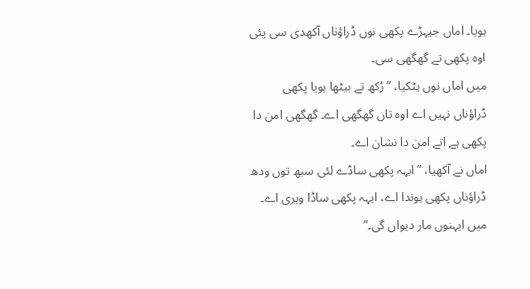ہویا۔ اماں جیہڑے پکھی نوں ڈراؤناں آکھدی سی پئی اوہ پکھی تے گھگھی سی۔
میں اماں نوں ہٹکیا، ”رُکھ تے بیٹھا ہویا پکھی ڈراؤناں نہیں اے اوہ تاں گھگھی اے۔ گھگھی امن دا پکھی ہے اتے امن دا نشان اے۔
اماں نے آکھیا، ”ایہہ پکھی ساڈے لئی سبھ توں ودھ ڈراؤناں پکھی ہوندا اے، ایہہ پکھی ساڈا ویری اے۔ میں ایہنوں مار دیواں گی۔”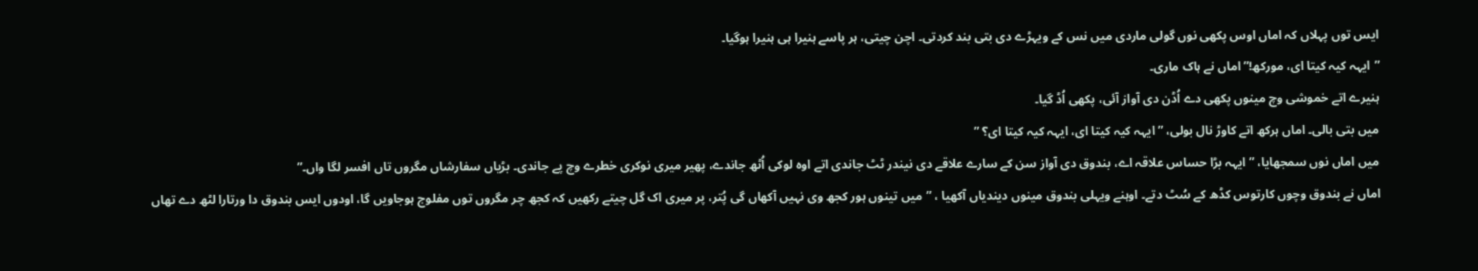ایس توں پہلاں کہ اماں اوس پکھی نوں گولی ماردی میں نس کے ویہڑے دی بتی بند کردتی۔ اچن چیتی، ہر پاسے ہنیرا ہی ہنیرا ہوگیا۔
”ایہہ کیہ کیتا ای، مورکھ!” اماں نے ہاک ماری۔
ہنیرے اتے خموشی وچ مینوں پکھی دے اُڈن دی آواز آئی، پکھی اُڈ گیا۔
میں بتی بالی۔ اماں ہرکھ اتے کاوڑ نال بولی، ” ایہہ کیہ کیتا ای، ایہہ کیہ کیتا ای؟ ”
میں اماں نوں سمجھایا، ” ایہہ بڑا حساس علاقہ اے، بندوق دی آواز سن کے سارے علاقے دی نیندر ٹٹ جاندی اتے اوہ لوکی اُٹھ جاندے، پھیر میری نوکری خطرے وچ پے جاندی۔ بڑیاں سفارشاں مگروں تاں افسر لگا واں۔”
اماں نے بندوق وچوں کارتوس کڈھ کے سُٹ دتے۔ اوہنے ویہلی بندوق مینوں دیندیاں آکھیا ، ”میں تینوں ہور کجھ وی نہیں آکھاں گی پُتر، پر میری اک گل چیتے رکھیں کہ کجھ چر مگروں توں مفلوج ہوجاویں گا، اودوں ایس بندوق دا ورتارا لٹھ دے تھاں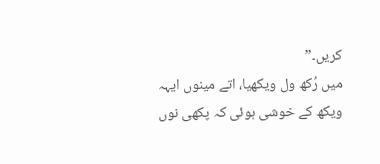کریں۔”
میں رُکھ ول ویکھیا، اتے مینوں ایہہ ویکھ کے خوشی ہوئی کہ پکھی نوں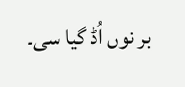بر نوں اُڈ گیا سی۔